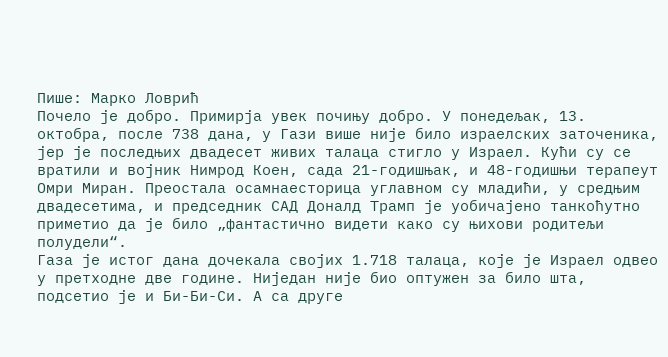Пише: Марко Ловрић
Почело је добро. Примирја увек почињу добро. У понедељак, 13. октобра, после 738 дана, у Гази више није било израелских заточеника, јер је последњих двадесет живих талаца стигло у Израел. Кући су се вратили и војник Нимрод Коен, сада 21-годишњак, и 48-годишњи терапеут Омри Миран. Преостала осамнаесторица углавном су младићи, у средњим двадесетима, и председник САД Доналд Трамп је уобичајено танкоћутно приметио да је било „фантастично видети како су њихови родитељи полудели“.
Газа је истог дана дочекала својих 1.718 талаца, које је Израел одвео у претходне две године. Ниједан није био оптужен за било шта, подсетио је и Би-Би-Си. А са друге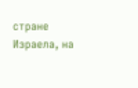стране Израела, на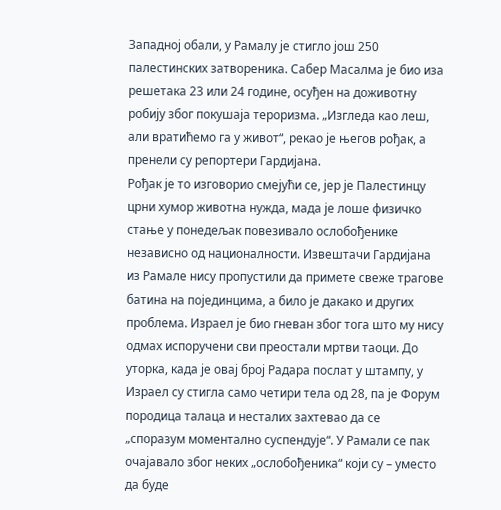Западној обали, у Рамалу је стигло још 250 палестинских затвореника. Сабер Масалма је био иза решетака 23 или 24 године, осуђен на доживотну робију због покушаја тероризма. „Изгледа као леш, али вратићемо га у живот“, рекао је његов рођак, а пренели су репортери Гардијана.
Рођак је то изговорио смејући се, јер је Палестинцу црни хумор животна нужда, мада је лоше физичко стање у понедељак повезивало ослобођенике независно од националности. Извештачи Гардијана из Рамале нису пропустили да примете свеже трагове батина на појединцима, а било је дакако и других проблема. Израел је био гневан због тога што му нису одмах испоручени сви преостали мртви таоци. До уторка, када је овај број Радара послат у штампу, у Израел су стигла само четири тела од 28, па је Форум породица талаца и несталих захтевао да се „споразум моментално суспендује“. У Рамали се пак очајавало због неких „ослобођеника“ који су – уместо да буде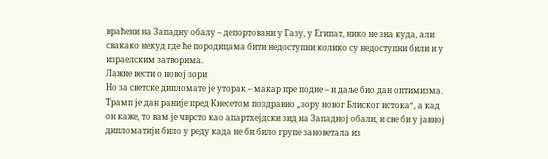враћени на Западну обалу – депортовани у Газу, у Египат, нико не зна куда, али свакако некуд где ће породицама бити недоступни колико су недоступни били и у израелским затворима.
Лажне вести о новој зори
Но за светске дипломате је уторак – макар пре подне – и даље био дан оптимизма. Трамп је дан раније пред Кнесетом поздравио „зору новог Блиског истока“, а кад он каже, то вам је чврсто као апартхејдски зид на Западној обали, и све би у јавној дипломатији било у реду када не би било групе зановетала из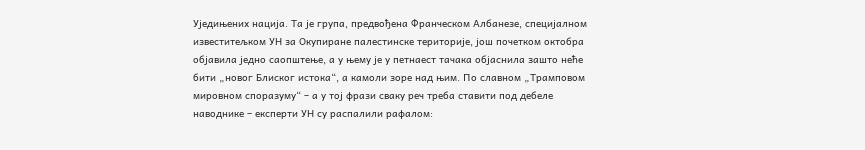Уједињених нација. Та је група, предвођена Франческом Албанезе, специјалном известитељком УН за Окупиране палестинске територије, још почетком октобра објавила једно саопштење, а у њему је у петнаест тачака објаснила зашто неће бити „новог Блиског истока“, а камоли зоре над њим. По славном „Трамповом мировном споразуму“ – а у тој фрази сваку реч треба ставити под дебеле наводнике – експерти УН су распалили рафалом: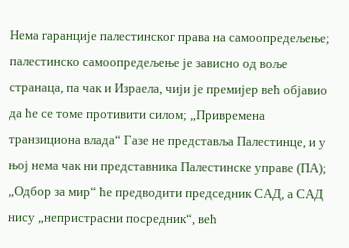Нема гаранције палестинског права на самоопредељење; палестинско самоопредељење је зависно од воље странаца, па чак и Израела, чији је премијер већ објавио да ће се томе противити силом; „Привремена транзициона влада“ Газе не представља Палестинце, и у њој нема чак ни представника Палестинске управе (ПА); „Одбор за мир“ ће предводити председник САД, а САД нису „непристрасни посредник“, већ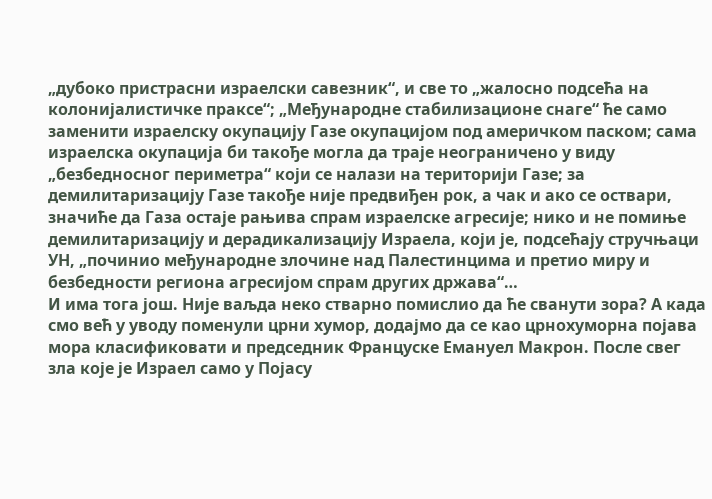„дубоко пристрасни израелски савезник“, и све то „жалосно подсећа на колонијалистичке праксе“; „Међународне стабилизационе снаге“ ће само заменити израелску окупацију Газе окупацијом под америчком паском; сама израелска окупација би такође могла да траје неограничено у виду „безбедносног периметра“ који се налази на територији Газе; за демилитаризацију Газе такође није предвиђен рок, а чак и ако се оствари, значиће да Газа остаје рањива спрам израелске агресије; нико и не помиње демилитаризацију и дерадикализацију Израела, који је, подсећају стручњаци УН, „починио међународне злочине над Палестинцима и претио миру и безбедности региона агресијом спрам других држава“…
И има тога још. Није ваљда неко стварно помислио да ће сванути зора? А када смо већ у уводу поменули црни хумор, додајмо да се као црнохуморна појава мора класификовати и председник Француске Емануел Макрон. После свег зла које је Израел само у Појасу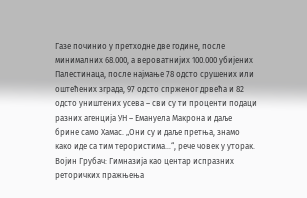Газе починио у претходне две године, после минималних 68.000, а вероватнијих 100.000 убијених Палестинаца, после најмање 78 одсто срушених или оштећених зграда, 97 одсто спрженог дрвећа и 82 одсто уништених усева – сви су ти проценти подаци разних агенција УН – Емануела Макрона и даље брине само Хамас. „Они су и даље претња, знамо како иде са тим терористима…“, рече човек у уторак.
Војин Грубач: Гимназија као центар испразних реторичких пражњења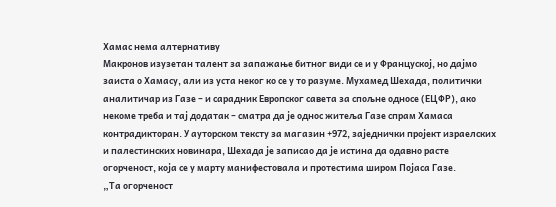Хамас нема алтернативу
Макронов изузетан талент за запажање битног види се и у Француској, но дајмо заиста о Хамасу, али из уста неког ко се у то разуме. Мухамед Шехада, политички аналитичар из Газе – и сарадник Европског савета за спољне односе (ЕЦФР), ако некоме треба и тај додатак – сматра да је однос житеља Газе спрам Хамаса контрадикторан. У ауторском тексту за магазин +972, заједнички пројект израелских и палестинских новинара, Шехада је записао да је истина да одавно расте огорченост, која се у марту манифестовала и протестима широм Појаса Газе.
„Та огорченост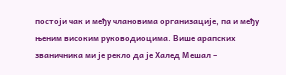постоји чак и међу члановима организације, па и међу њеним високим руководиоцима. Више арапских званичника ми је рекло да је Халед Мешал –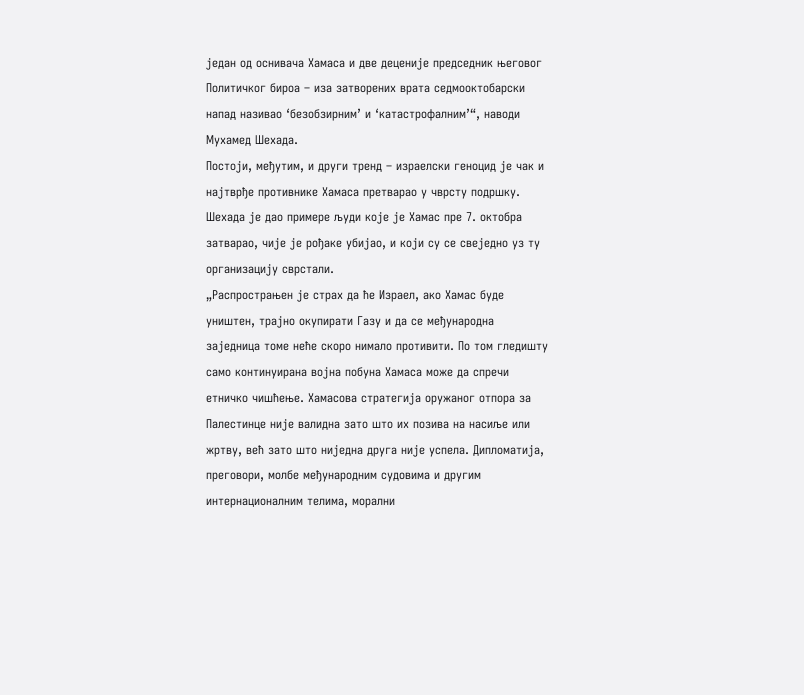један од оснивача Хамаса и две деценије председник његовог Политичког бироа – иза затворених врата седмооктобарски напад називао ‘безобзирним’ и ‘катастрофалним’“, наводи Мухамед Шехада.
Постоји, међутим, и други тренд – израелски геноцид је чак и најтврђе противнике Хамаса претварао у чврсту подршку. Шехада је дао примере људи које је Хамас пре 7. октобра затварао, чије је рођаке убијао, и који су се свеједно уз ту организацију сврстали.
„Распрострањен је страх да ће Израел, ако Хамас буде уништен, трајно окупирати Газу и да се међународна заједница томе неће скоро нимало противити. По том гледишту само континуирана војна побуна Хамаса може да спречи етничко чишћење. Хамасова стратегија оружаног отпора за Палестинце није валидна зато што их позива на насиље или жртву, већ зато што ниједна друга није успела. Дипломатија, преговори, молбе међународним судовима и другим интернационалним телима, морални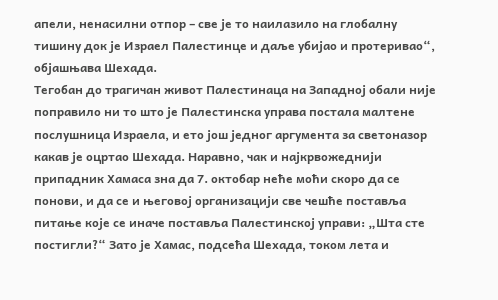апели, ненасилни отпор – све је то наилазило на глобалну тишину док је Израел Палестинце и даље убијао и протеривао“, објашњава Шехада.
Тегобан до трагичан живот Палестинаца на Западној обали није поправило ни то што је Палестинска управа постала малтене послушница Израела, и ето још једног аргумента за светоназор какав је оцртао Шехада. Наравно, чак и најкрвожеднији припадник Хамаса зна да 7. октобар неће моћи скоро да се понови, и да се и његовој организацији све чешће поставља питање које се иначе поставља Палестинској управи: „Шта сте постигли?“ Зато је Хамас, подсећа Шехада, током лета и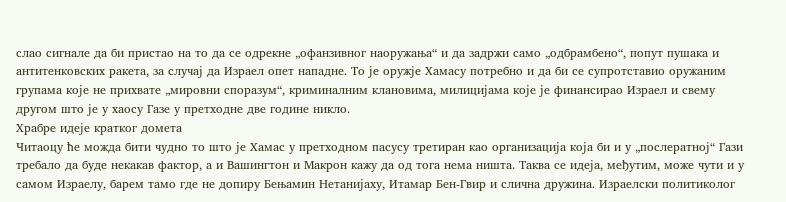слао сигнале да би пристао на то да се одрекне „офанзивног наоружања“ и да задржи само „одбрамбено“, попут пушака и антитенковских ракета, за случај да Израел опет нападне. То је оружје Хамасу потребно и да би се супротставио оружаним групама које не прихвате „мировни споразум“, криминалним клановима, милицијама које је финансирао Израел и свему другом што је у хаосу Газе у претходне две године никло.
Храбре идеје кратког домета
Читаоцу ће можда бити чудно то што је Хамас у претходном пасусу третиран као организација која би и у „послератној“ Гази требало да буде некакав фактор, а и Вашингтон и Макрон кажу да од тога нема ништа. Таква се идеја, међутим, може чути и у самом Израелу, барем тамо где не допиру Бењамин Нетанијаху, Итамар Бен-Гвир и слична дружина. Израелски политиколог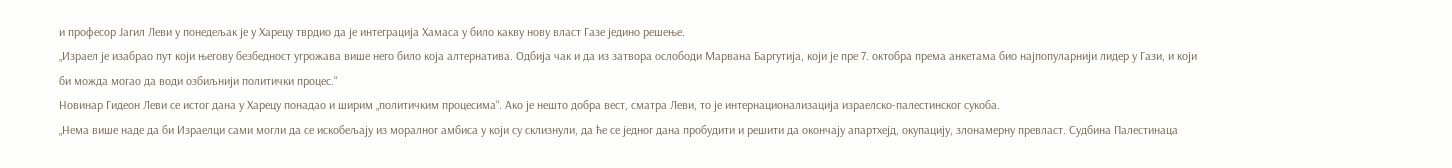и професор Јагил Леви у понедељак је у Харецу тврдио да је интеграција Хамаса у било какву нову власт Газе једино решење.
„Израел је изабрао пут који његову безбедност угрожава више него било која алтернатива. Одбија чак и да из затвора ослободи Марвана Баргутија, који је пре 7. октобра према анкетама био најпопуларнији лидер у Гази, и који би можда могао да води озбиљнији политички процес.“
Новинар Гидеон Леви се истог дана у Харецу понадао и ширим „политичким процесима“. Ако је нешто добра вест, сматра Леви, то је интернационализација израелско-палестинског сукоба.
„Нема више наде да би Израелци сами могли да се искобељају из моралног амбиса у који су склизнули, да ће се једног дана пробудити и решити да окончају апартхејд, окупацију, злонамерну превласт. Судбина Палестинаца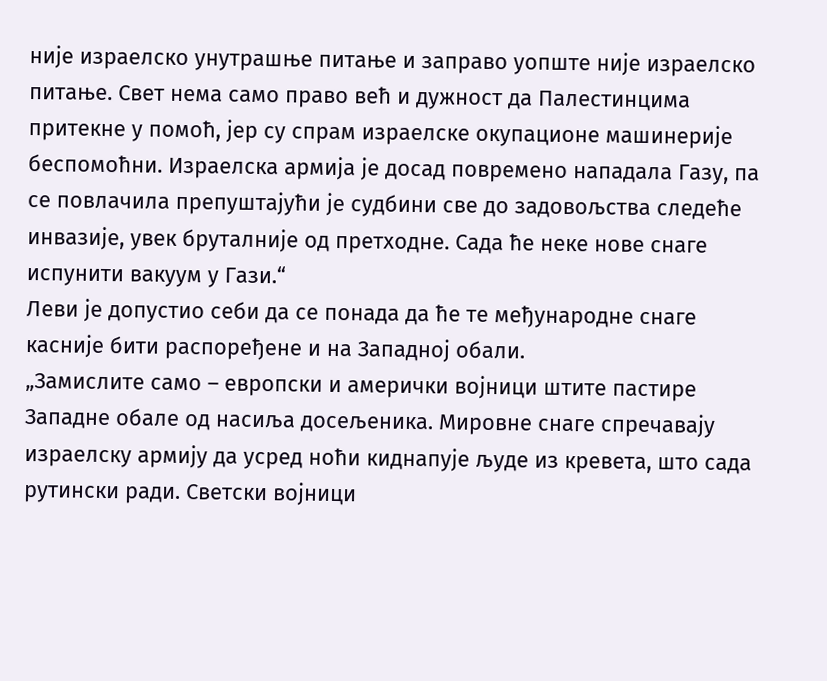није израелско унутрашње питање и заправо уопште није израелско питање. Свет нема само право већ и дужност да Палестинцима притекне у помоћ, јер су спрам израелске окупационе машинерије беспомоћни. Израелска армија је досад повремено нападала Газу, па се повлачила препуштајући је судбини све до задовољства следеће инвазије, увек бруталније од претходне. Сада ће неке нове снаге испунити вакуум у Гази.“
Леви је допустио себи да се понада да ће те међународне снаге касније бити распоређене и на Западној обали.
„Замислите само – европски и амерички војници штите пастире Западне обале од насиља досељеника. Мировне снаге спречавају израелску армију да усред ноћи киднапује људе из кревета, што сада рутински ради. Светски војници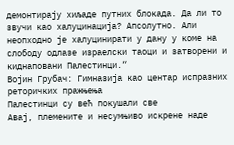демонтирају хиљаде путних блокада. Да ли то звучи као халуцинација? Апсолутно. Али неопходно је халуцинирати у дану у коме на слободу одлазе израелски таоци и затворени и киднаповани Палестинци.“
Војин Грубач: Гимназија као центар испразних реторичких пражњења
Палестинци су већ покушали све
Авај, племените и несумњиво искрене наде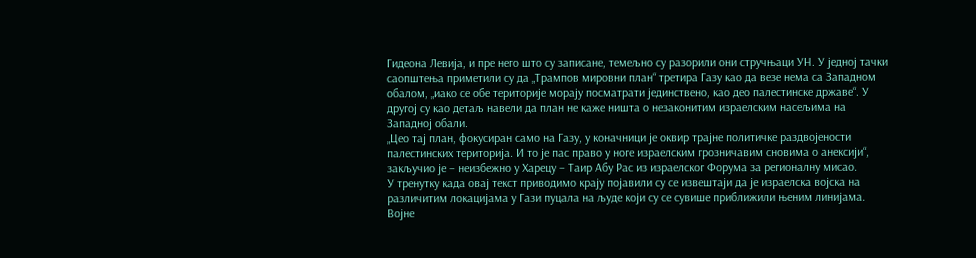Гидеона Левија, и пре него што су записане, темељно су разорили они стручњаци УН. У једној тачки саопштења приметили су да „Трампов мировни план“ третира Газу као да везе нема са Западном обалом, „иако се обе територије морају посматрати јединствено, као део палестинске државе“. У другој су као детаљ навели да план не каже ништа о незаконитим израелским насељима на Западној обали.
„Цео тај план, фокусиран само на Газу, у коначници је оквир трајне политичке раздвојености палестинских територија. И то је пас право у ноге израелским грозничавим сновима о анексији“, закључио је – неизбежно у Харецу – Таир Абу Рас из израелског Форума за регионалну мисао.
У тренутку када овај текст приводимо крају појавили су се извештаји да је израелска војска на различитим локацијама у Гази пуцала на људе који су се сувише приближили њеним линијама. Војне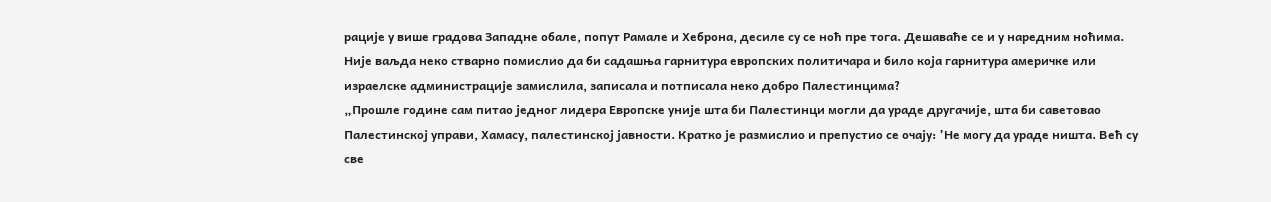рације у више градова Западне обале, попут Рамале и Хеброна, десиле су се ноћ пре тога. Дешаваће се и у наредним ноћима. Није ваљда неко стварно помислио да би садашња гарнитура европских политичара и било која гарнитура америчке или израелске администрације замислила, записала и потписала неко добро Палестинцима?
„Прошле године сам питао једног лидера Европске уније шта би Палестинци могли да ураде другачије, шта би саветовао Палестинској управи, Хамасу, палестинској јавности. Кратко је размислио и препустио се очају: ’Не могу да ураде ништа. Већ су све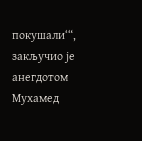покушали‘“, закључио је анегдотом Мухамед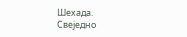Шехада.
Свеједно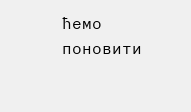ћемо поновити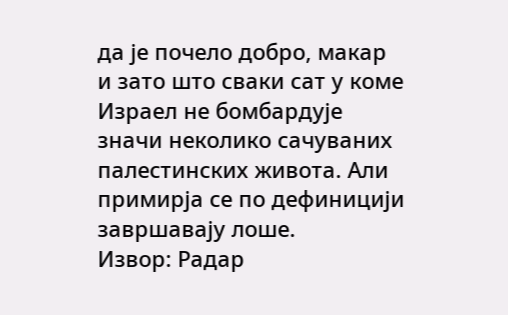да је почело добро, макар и зато што сваки сат у коме Израел не бомбардује значи неколико сачуваних палестинских живота. Али примирја се по дефиницији завршавају лоше.
Извор: Радар